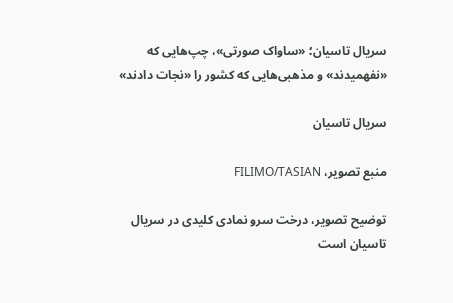سریال تاسیان؛ «ساواک صورتی»، چپ‌هایی که «نفهمیدند» و مذهبی‌هایی که کشور را «نجات دادند»

سریال تاسیان

منبع تصویر، FILIMO/TASIAN

توضیح تصویر، درخت سرو نمادی کلیدی در سریال تاسیان است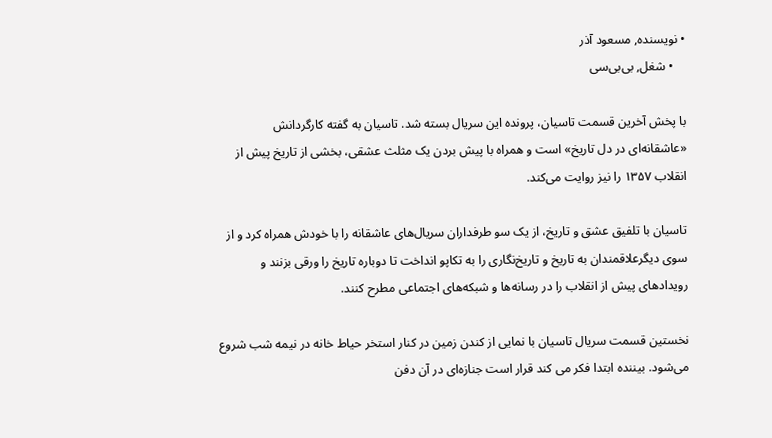• نویسنده, مسعود آذر
    • شغل, بی‌بی‌سی

با پخش آخرین قسمت تاسیان، پرونده این سریال بسته شد. تاسیان به گفته کارگردانش «عاشقانه‌ای در دل تاریخ» است و همراه با پیش بردن یک مثلث عشقی، بخشی از تاریخ پیش از انقلاب ۱۳۵۷ را نیز روایت می‌کند.

تاسیان با تلفیق عشق و تاریخ، از یک سو طرفداران سریال‌های عاشقانه را با خودش همراه کرد و از سوی دیگرعلاقمندان به تاریخ و تاریخ‌نگاری را به تکاپو انداخت تا دوباره تاریخ را ورقی بزنند و رویدادهای پیش از انقلاب را در رسانه‌ها و شبکه‌های اجتماعی مطرح کنند.

نخستین قسمت سریال تاسیان با نمایی از کندن زمین در کنار استخر حیاط خانه در نیمه شب شروع می‌شود. بیننده ابتدا فکر می کند قرار است جنازه‌ای در آن دفن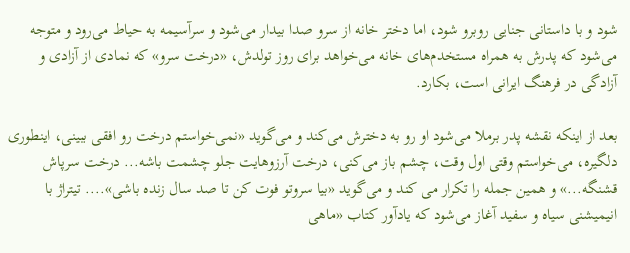شود و با داستانی جنایی روبرو شود، اما دختر خانه از سرو صدا بیدار می‌شود و سرآسیمه به حیاط می‌رود و متوجه می‌شود که پدرش به همراه مستخدم‌های خانه می‌خواهد برای روز تولدش، «درخت سرو» که نمادی از آزادی و آزادگی در فرهنگ ایرانی است، بکارد.

بعد از اینکه نقشه پدر برملا می‌شود او رو به دخترش می‌کند و می‌گوید «نمی‌خواستم درخت رو افقی ببینی، اینطوری دلگیره، می‌خواستم وقتی اول وقت، چشم باز می‌کنی، درخت آرزوهایت جلو چشمت باشه... درخت سرپاش قشنگه...» و همین جمله را تکرار می کند و می‌گوید «بیا سروتو فوت کن تا صد سال زنده باشی».... تیتراژ با انیمیشنی سیاه و سفید آغاز می‌شود که یادآور کتاب «ماهی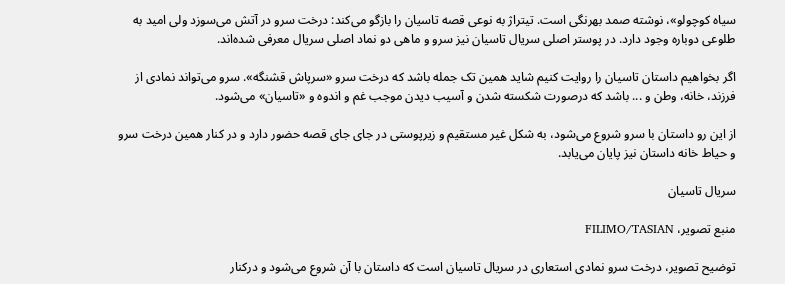سیاه کوچولو»، نوشته صمد بهرنگی است. تیتراژ به نوعی قصه تاسیان را بازگو می‌کند: درخت سرو در آتش می‌سوزد ولی امید به طلوعی دوباره وجود دارد. در پوستر اصلی سریال تاسیان نیز سرو و ماهی دو نماد اصلی سریال معرفی شده‌اند.

اگر بخواهیم داستان تاسیان را روایت کنیم شاید همین تک جمله باشد که درخت سرو «سرپاش قشنگه». سرو می‌تواند نمادی از فرزند، خانه، وطن و ... باشد که درصورت شکسته شدن و آسیب دیدن موجب غم و اندوه و «تاسیان» می‌شود.

از این رو داستان با سرو شروع می‌شود، به شکل غیر مستقیم و زیرپوستی در جای جای قصه حضور دارد و در کنار همین درخت سرو و حیاط خانه داستان نیز پایان می‌یابد.

سریال تاسیان

منبع تصویر، FILIMO/TASIAN

توضیح تصویر، درخت سرو نمادی استعاری در سریال تاسیان است که داستان با آن شروع می‌شود و درکنار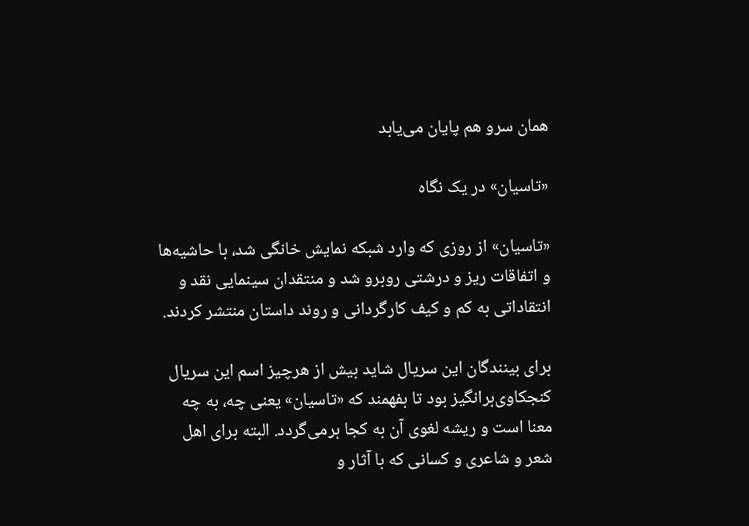همان سرو هم پایان می‌یابد

«تاسیان» در یک نگاه

«تاسیان» از روزی که وارد شبکه نمایش خانگی شد، با حاشیه‌ها و اتفاقات ریز و درشتی روبرو شد و منتقدان سینمایی نقد و انتقاداتی به کم و کیف کارگردانی و روند داستان منتشر کردند.

برای بینندگان این سریال شاید بیش از هرچیز اسم این سریال کنجکاوی‌برانگیز بود تا بفهمند که «تاسیان» یعنی چه، به چه معنا است و ریشه لغوی آن به کجا برمی‌گردد. البته برای اهل شعر و شاعری و کسانی که با آثار و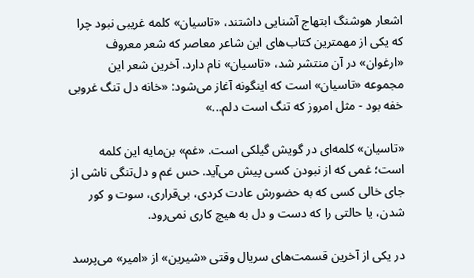اشعار هوشنگ ابتهاج آشنایی داشتند، «تاسیان» کلمه غریبی نبود چرا که یکی از مهمترین کتاب‌های این شاعر معاصر که شعر معروف «ارغوان» در آن منتشر شد، «تاسیان» نام دارد. آخرین شعر این مجموعه «تاسیان» است که اینگونه آغاز می‌شود: «خانه دل تنگ غروبی خفه بود - مثل امروز که تنگ است دلم...»

«تاسیان» کلمه‌ای در گویش گیلکی است. «غم» بن‌مایه این کلمه است؛ غمی که از نبودن کسی پیش می‌آید. حس غم و دل‌تنگی ناشی از جای خالی کسی که به حضورش عادت کردی، بی‌قراری، سوت و کور شدن، یا حالتی را که دست و دل به هیچ کاری نمی‌رود.

در یکی از آخرین قسمت‌های سریال وقتی «شیرین» از «امیر» می‌پرسد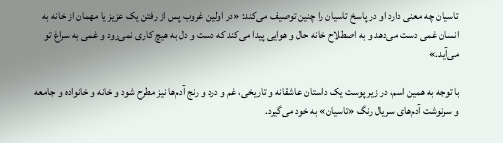تاسیان چه معنی دارد او در پاسخ تاسیان را چنین توصیف می‌کند: «در اولین غروب پس از رفتن یک عزیز یا مهمان از خانه به انسان غمی دست می‌دهد و به اصطلاح خانه حال و هوایی پیدا می‌کند که دست و دل‌ به هیچ کاری نمی‌رود و غمی به سراغ تو می‌آید.»

با توجه به همین اسم، در زیر پوست یک داستان عاشقانه و تاریخی، غم و درد و رنج آدم‌ها نیز مطرح شود و خانه و خانواده و جامعه و سرنوشت آدم‌های سریال رنگ «تاسیان» به خود می‌گیرد.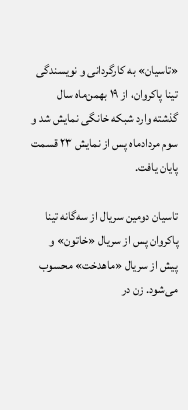«تاسیان» به کارگردانی و نویسندگی تینا پاکروان، از ۱۹ بهمن‌ماه سال گذشته وارد شبکه خانگی نمایش شد و سوم مردادماه پس از نمایش ۲۳ قسمت پایان یافت.

تاسیان دومین سریال از سه‌گانه تینا پاکروان پس از سریال «خاتون» و پیش از سریال «ماهدخت» محسوب می‌شود. زن در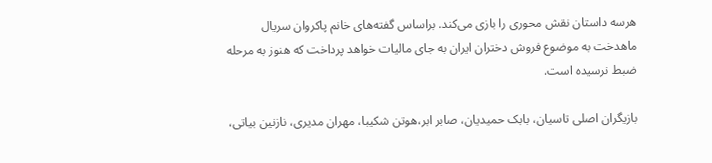هرسه داستان نقش محوری را بازی می‌کند. براساس گفته‌های خانم پاکروان سریال ماهدخت به موضوع فروش دختران ایران به جای مالیات خواهد پرداخت که هنوز به مرحله ضبط نرسیده است.

بازیگران اصلی تاسیان، بابک حمیدیان، صابر ابر،هوتن شکیبا، مهران مدیری، نازنین بیاتی،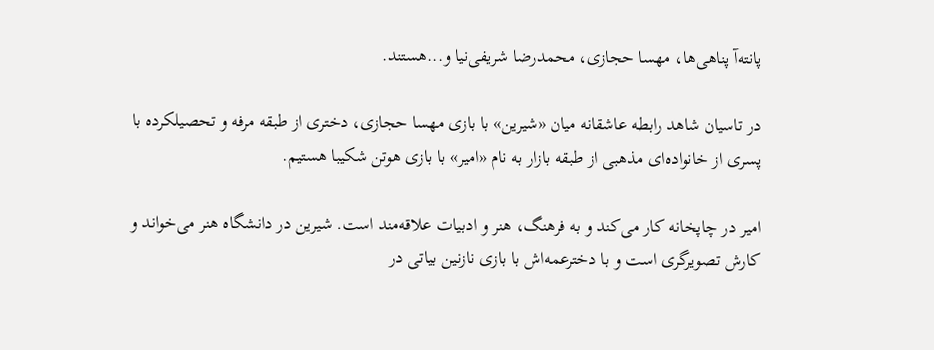پانته‌آ پناهی‌ها، مهسا حجازی، محمدرضا شریفی‌نیا و...هستند.

در تاسیان شاهد رابطه عاشقانه میان «شیرین» با بازی مهسا حجازی، دختری از طبقه مرفه و تحصیلکرده با پسری از خانواده‌ای مذهبی از طبقه بازار به نام «امیر» با بازی هوتن شکیبا هستیم.

امیر در چاپخانه‌ کار می‌کند و به فرهنگ، هنر و ادبیات علاقه‌مند است. شیرین در دانشگاه هنر می‌خواند و کارش تصویرگری است و با دخترعمه‌اش با بازی نازنین بیاتی در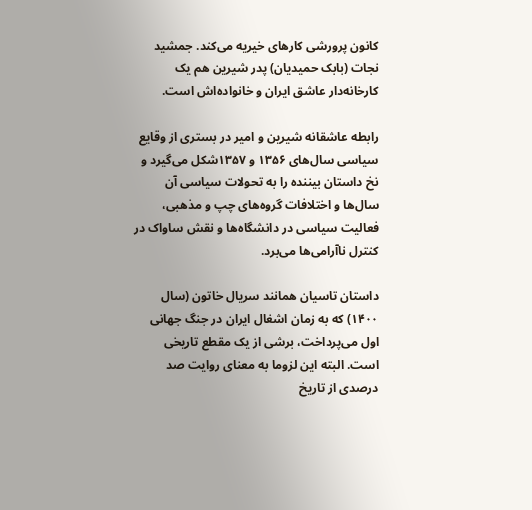کانون پرورشی کارهای خیریه می‌کند. جمشید نجات (بابک حمیدیان) پدر شیرین هم یک کارخانه‌دار عاشق ایران و خانواده‌اش است.

رابطه عاشقانه شیرین و امیر در بستری از وقایع سیاسی سال‌های ۱۳۵۶ و ۱۳۵۷شکل می‌گیرد و نخ داستان بیننده را به تحولات سیاسی آن سال‌ها و اختلافات گروه‌های چپ و مذهبی‌، فعالیت سیاسی در دانشگاه‌ها و نقش ساواک در کنترل ناآرامی‌ها می‌برد.

داستان تاسیان همانند سریال خاتون (سال ۱۴۰۰) که به زمان اشغال ایران در جنگ جهانی اول می‌پرداخت، برشی از یک مقطع تاریخی است. البته این لزوما به معنای روایت صد درصدی از تاریخ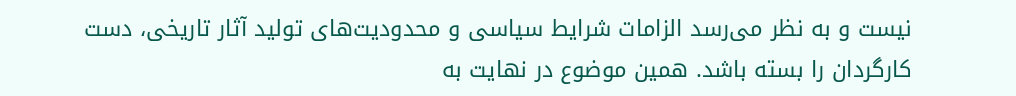نیست و به نظر می‌رسد الزامات شرایط سیاسی و محدودیت‌های تولید آثار تاریخی، دست کارگردان را بسته باشد. همین موضوع در نهایت به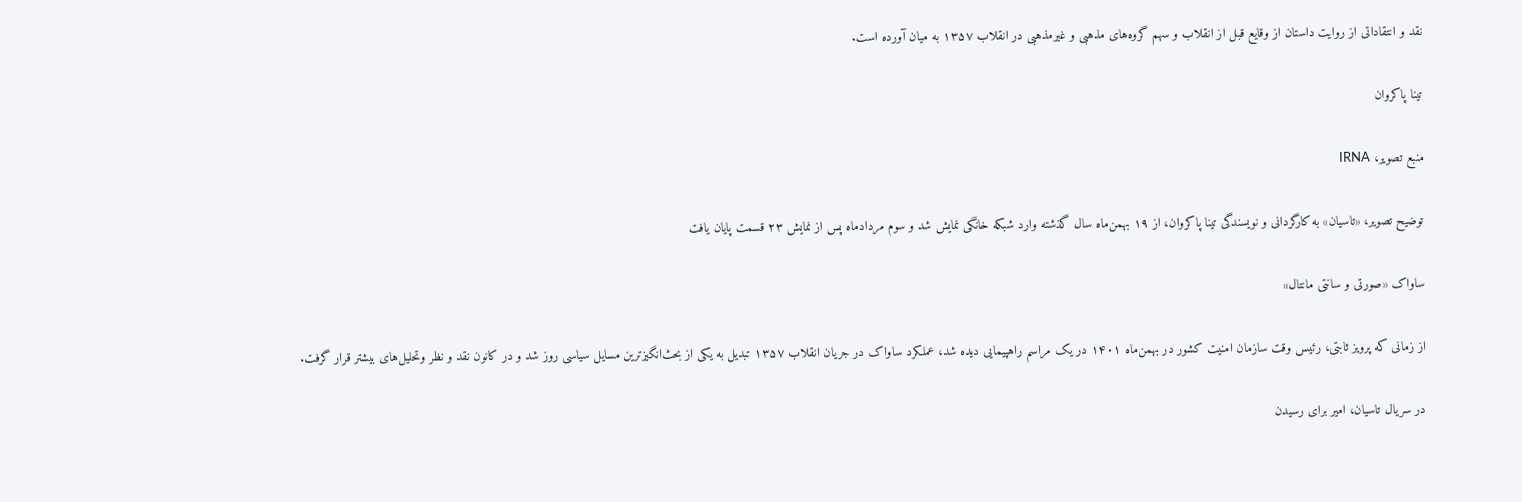نقد و انتقاداتی از روایت داستان از وقایع قبل از انقلاب و سهم گروه‌های مذهبی و غیرمذهبی در انقلاب ۱۳۵۷ به میان آورده است.

تینا پاکروان

منبع تصویر، IRNA

توضیح تصویر، «تاسیان» به کارگردانی و نویسندگی تینا پاکروان، از ۱۹ بهمن‌ماه سال گذشته وارد شبکه خانگی نمایش شد و سوم مردادماه پس از نمایش ۲۳ قسمت پایان یافت

ساواک «صورتی و سانتی مانتال»

از زمانی که پرویز ثابتی، رئیس وقت سازمان امنیت کشور در بهمن‌ماه ۱۴۰۱ در یک مراسم راهپیمایی دیده شد، عملکرد ساواک در جریان انقلاب ۱۳۵۷ تبدیل به یکی از بحث‌انگیزترین مسایل سیاسی روز شد و در کانون نقد و نظر وتحلیل‌های بیشتر قرار گرفت.

در سریال تاسیان، امیر برای رسیدن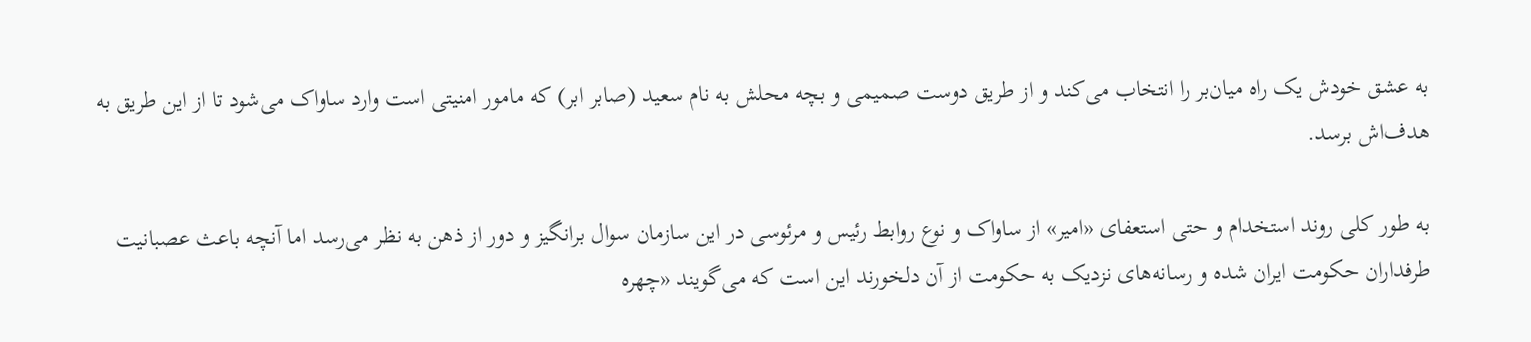به عشق خودش یک راه میان‌بر را انتخاب می‌کند و از طریق دوست صمیمی و بچه محلش به نام سعید (صابر ابر) که مامور امنیتی است وارد ساواک می‌شود تا از این طریق به هدف‌اش برسد.

به طور کلی روند استخدام و حتی استعفای «امیر» از ساواک و نوع روابط رئیس و مرئوسی در این سازمان سوال برانگیز و دور از ذهن به نظر می‌رسد اما آنچه باعث عصبانیت طرفداران حکومت ایران شده و رسانه‌های نزدیک به حکومت از آن دلخورند این است که می‌گویند «چهره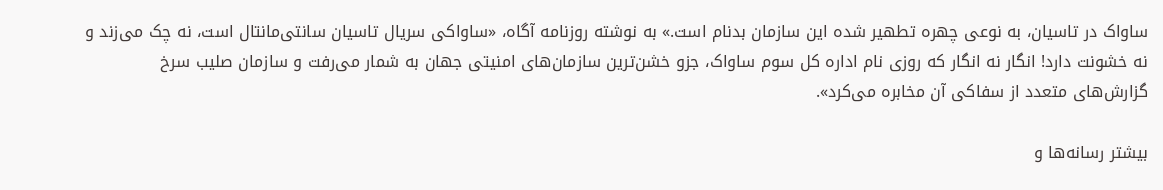ساواک در تاسیان، به نوعی چهره تطهیر شده این سازمان بدنام است.» به نوشته روزنامه آگاه، «ساواکی سریال تاسیان سانتی‌مانتال‌ است، نه چک می‌زند و نه خشونت دارد! انگار نه انگار که روزی نام اداره کل سوم ساواک، جزو خشن‌ترین سازمان‌های امنیتی جهان به شمار می‌رفت و سازمان صلیب سرخ گزارش‌های متعدد از سفاکی آن مخابره می‌کرد».

بیشتر رسانه‌ها و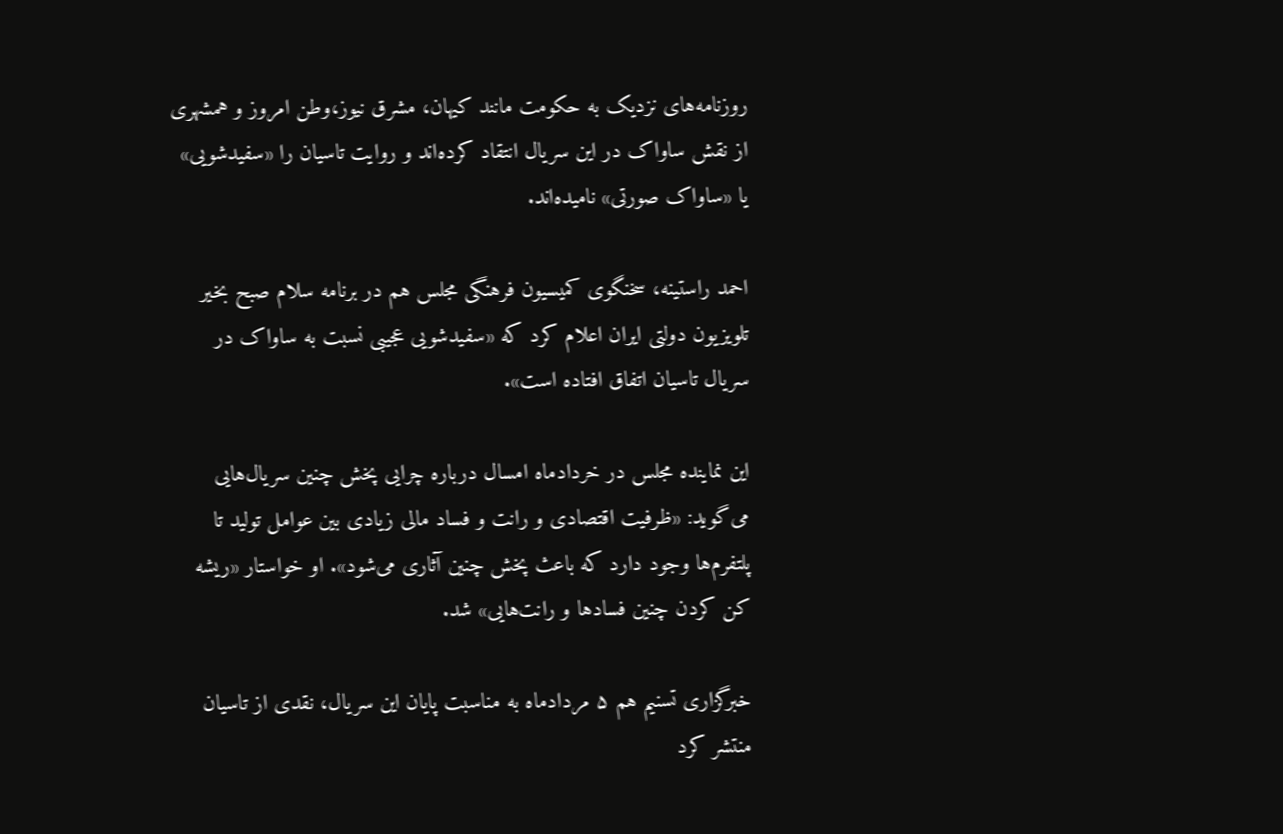روزنامه‌های نزدیک به حکومت مانند کیهان، مشرق نیوز،وطن امروز و همشهری از نقش ساواک در این سریال انتقاد کرده‌اند و روایت تاسیان را «سفیدشویی» یا «ساواک صورتی» نامیده‌اند.

احمد راستینه، سخنگوی کمیسیون فرهنگی مجلس هم در برنامه سلام صبح بخیر تلویزیون دولتی ایران اعلام کرد که «سفیدشویی عجیبی نسبت به ساواک در سریال تاسیان اتفاق افتاده است».

این نماینده مجلس در خردادماه امسال درباره چرایی پخش چنین سریال‌هایی می‌گوید: «ظرفیت اقتصادی و رانت و فساد مالی زیادی بین عوامل تولید تا پلتفرم‌ها وجود دارد که باعث پخش چنین آثاری می‌شود». او خواستار «ریشه کن کردن چنین فسادها و رانت‌هایی» شد.

خبرگزاری تسنیم هم ۵ مردادماه به مناسبت پایان این سریال، نقدی از تاسیان منتشر کرد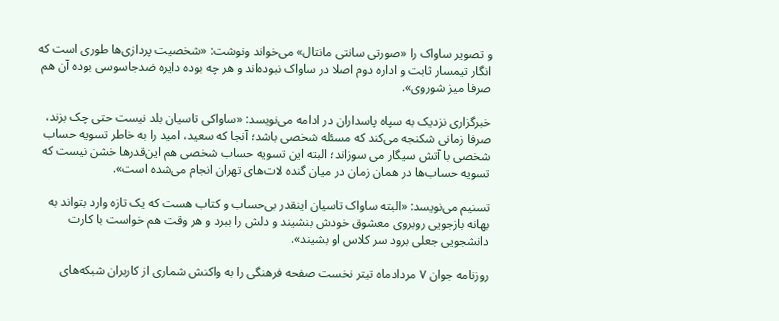و تصویر ساواک را «صورتی سانتی مانتال» می‌خواند ونوشت: «شخصیت پردازی‌ها طوری است که انگار تیمسار ثابت و اداره دوم اصلا در ساواک نبوده‌اند و هر چه بوده دایره ضدجاسوسی بوده آن هم صرفا میز شوروی».

خبرگزاری نزدیک به سپاه پاسداران در ادامه می‌نویسد: «ساواکی تاسیان بلد نیست حتی چک بزند، صرفا زمانی شکنجه می‌کند که مسئله شخصی باشد؛ آنجا که سعید، امید را به خاطر تسویه حساب شخصی با آتش سیگار می سوزاند؛ البته این تسویه حساب شخصی هم این‌قدرها خشن نیست که تسویه حساب‌ها در همان زمان در میان گنده لات‌های تهران انجام می‌شده است».

تسنیم می‌نویسد: «البته ساواک تاسیان اینقدر بی‌حساب و کتاب هست که یک تازه وارد بتواند به بهانه بازجویی روبروی معشوق خودش بنشیند و دلش را ببرد و هر وقت هم خواست با کارت دانشجویی جعلی برود سر کلاس او بشیند».

روزنامه جوان ۷ مردادماه تیتر نخست صفحه فرهنگی را به واکنش شماری از کاربران شبکه‌های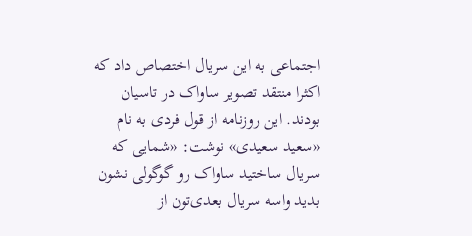اجتماعی به این سریال اختصاص داد که اکثرا منتقد تصویر ساواک در تاسیان بودند. این روزنامه از قول فردی به نام «سعید سعیدی» نوشت: «شمایی که سریال ساختید ساواک رو گوگولی نشون بدید واسه سریال بعدی‌تون از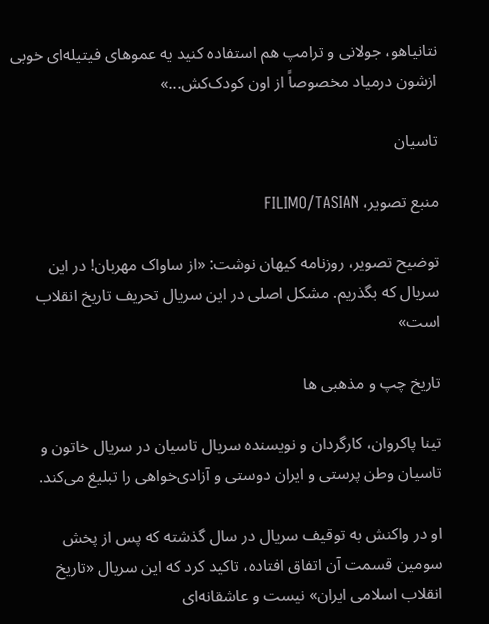نتانیاهو، جولانی و ترامپ هم استفاده کنید یه عمو‌های فیتیله‌ای خوبی ازشون درمیاد مخصوصاً از اون کودک‌کش...»

تاسیان

منبع تصویر، FILIMO/TASIAN

توضیح تصویر، روزنامه کیهان نوشت: «از ساواک مهربان! در این سریال که بگذریم. مشکل اصلی در این سریال تحریف تاریخ انقلاب است»

تاریخ چپ و مذهبی ها

تینا پاکروان، کارگردان و نویسنده سریال تاسیان در سریال خاتون و تاسیان وطن پرستی و ایران دوستی و آزادی‌خواهی را تبلیغ می‌کند.

او در واکنش به توقیف سریال در سال گذشته که پس از پخش سومین قسمت آن اتفاق افتاده، تاکید کرد که این سریال «تاریخ انقلاب اسلامی ایران» نیست و عاشقانه‌ای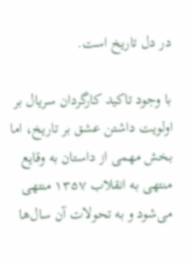در دل تاریخ است.

با وجود تاکید کارگردان سریال بر اولویت داشتن عشق بر تاریخ، اما بخش مهمی از داستان به وقایع منتهی به انقلاب ۱۳۵۷ منتهی می‌شود و به تحولات آن سال‌ها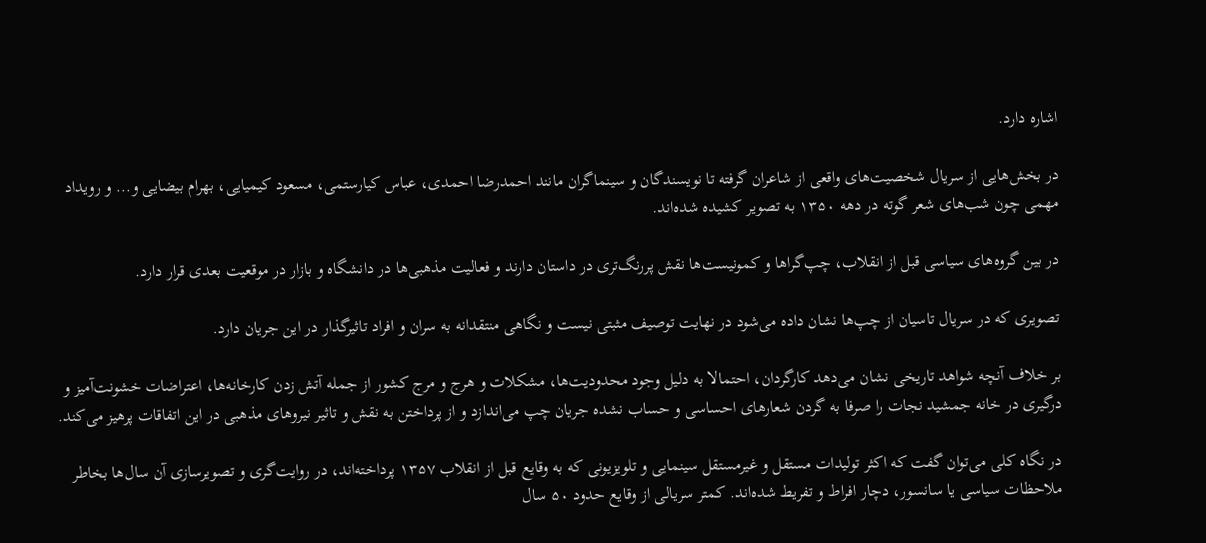اشاره دارد.

در بخش‌هایی از سریال شخصیت‌های واقعی از شاعران گرفته تا نویسندگان و سینماگران مانند احمدرضا احمدی، عباس کیارستمی، مسعود کیمیایی، بهرام بیضایی و... و رویداد مهمی چون شب‌های شعر گوته در دهه ۱۳۵۰ به تصویر کشیده شده‌اند.

در بین گروه‌های سیاسی قبل از انقلاب، چپ‌گراها و کمونیست‌ها نقش پررنگ‌تری در داستان دارند و فعالیت مذهبی‌ها در دانشگاه و بازار در موقعیت بعدی قرار دارد.

تصویری که در سریال تاسیان از چپ‌ها نشان داده می‌شود در نهایت توصیف مثبتی نیست و نگاهی منتقدانه به سران و افراد تاثیرگذار در این جریان دارد.

بر خلاف آنچه شواهد تاریخی نشان می‌دهد کارگردان، احتمالا به دلیل وجود محدودیت‌ها، مشکلات و هرج و مرج کشور از جمله آتش زدن کارخانه‌ها، اعتراضات خشونت‌آمیز و درگیری در خانه جمشید نجات را صرفا به گردن شعارهای احساسی و حساب نشده جریان چپ می‌اندازد و از پرداختن به نقش و تاثیر نیروهای مذهبی در این اتفاقات پرهیز می‌کند.

در نگاه کلی می‌توان گفت که اکثر تولیدات مستقل و غیرمستقل سینمایی و تلویزیونی که به وقایع قبل از انقلاب ۱۳۵۷ پرداخته‌اند، در روایت‌گری و تصویرسازی آن سال‌ها بخاطر ملاحظات سیاسی یا سانسور، دچار افراط و تفریط شده‌اند. کمتر سریالی از وقایع حدود ۵۰ سال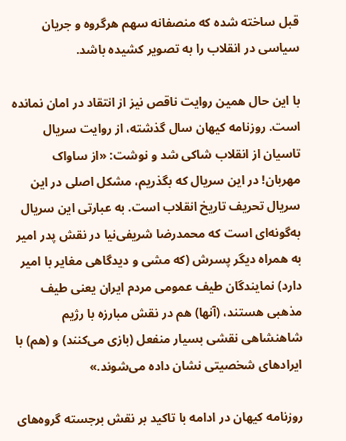قبل ساخته شده که منصفانه سهم هرگروه و جریان سیاسی در انقلاب را به تصویر کشیده باشد.

با این حال همین روایت ناقص نیز از انتقاد در امان نمانده است. روزنامه کیهان سال گذشته، از روایت سریال تاسیان از انقلاب شاکی شد و نوشت: «از ساواک مهربان! در این سریال که بگذریم، مشکل اصلی در این سریال تحریف تاریخ انقلاب است. به عبارتی این سریال به‌گونه‌ای است که محمدرضا شریفی‌نیا در نقش پدر امیر به همراه دیگر پسرش (که مشی و دیدگاهی مغایر با امیر دارد) نمایندگان طیف عمومی مردم ایران یعنی طیف مذهبی هستند، (آنها) هم در نقش مبارزه با رژیم شاهنشاهی نقشی بسیار منفعل (بازی می‌کنند) و (هم) با ایرادهای شخصیتی نشان داده می‌شوند.»

روزنامه کیهان در ادامه با تاکید بر نقش برجسته گروه‌های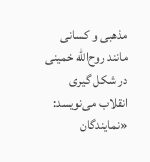مذهبی و کسانی مانند روح‌الله خمینی در شکل گیری انقلاب می‌نویسد: «نمایندگان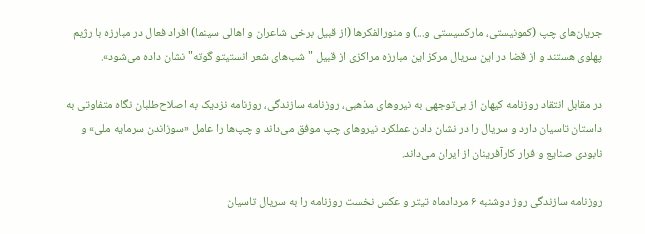جریان‌های چپ (کمونیستی، مارکسیستی و...) و منورالفکرها (از قبیل برخی شاعران و اهالی سینما) افراد فعال در مبارزه با رژیم پهلوی هستند و از قضا در این سریال مرکز این مبارزه مراکزی از قبیل "شب‌های شعر انستیتو گوته" نشان داده می‌شود».

در مقابل انتقاد روزنامه کیهان از بی‌توجهی به نیروهای مذهبی، روزنامه سازندگی، روزنامه نزدیک به اصلاح‌طلبان نگاه متفاوتی به داستان تاسیان دارد و سریال را در نشان دادن عملکرد نیروهای چپ موفق می‌داند و چپ‌ها را عامل «سوزاندن سرمایه ملی» و نابودی صنایع و فرار کارآفرینان از ایران می‌داند.

روزنامه سازندگی روز دوشنبه ۶ مردادماه تیتر و عکس نخست روزنامه را به سریال تاسیان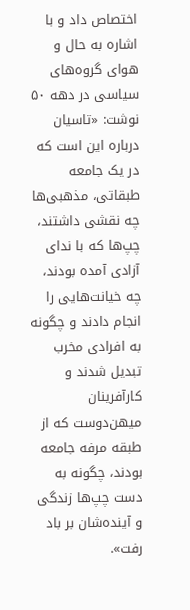اختصاص داد و با اشاره به حال و هوای گروه‌های سیاسی در دهه ۵۰ نوشت: «تاسیان درباره این است که در یک جامعه‌ طبقاتی، مذهبی‌ها چه نقشی داشتند، چپ‌ها که با ندای آزادی آمده بودند، چه خیانت‌هایی را انجام دادند و چگونه به افرادی مخرب تبدیل شدند و کارآفرینان میهن‌دوست که از طبقه‌ مرفه جامعه بودند، چگونه به دست چپ‌ها زندگی و آینده‌شان بر باد رفت».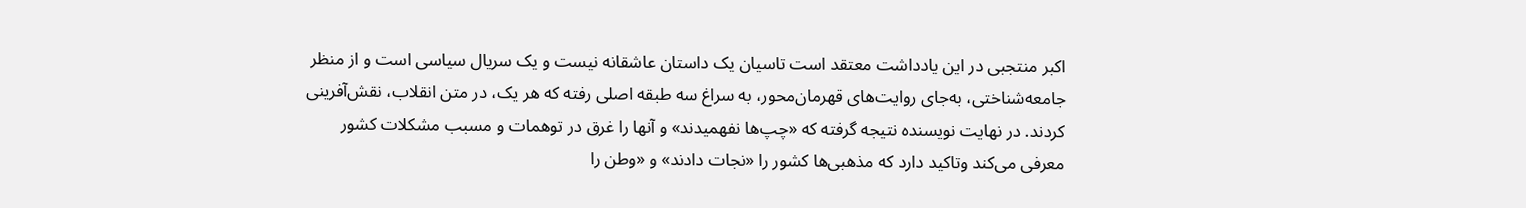اکبر منتجبی در این یادداشت معتقد است تاسیان یک داستان عاشقانه نیست و یک سریال سیاسی است و از منظر جامعه‌شناختی، به‌جای روایت‌های قهرمان‌محور، به سراغ سه طبقه‌ اصلی رفته که هر یک، در متن انقلاب، نقش‌آفرینی کردند. در نهایت نویسنده نتیجه گرفته که «چپ‌ها نفهمیدند» و آنها را غرق در توهمات و مسبب مشکلات کشور معرفی می‌کند وتاکید دارد که مذهبی‌ها کشور را «نجات دادند» و «وطن را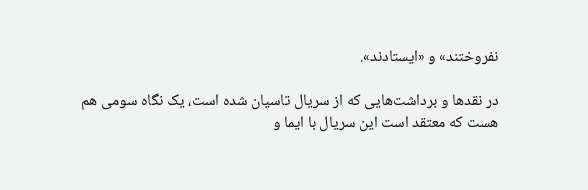نفروختند» و «ایستادند».

در نقدها و برداشت‌هایی که از سریال تاسیان شده است، یک نگاه سومی هم هست که معتقد است این سریال با ایما و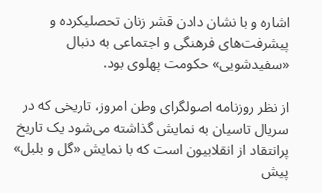اشاره و با نشان دادن قشر زنان تحصلیکرده و پیشرفت‌های فرهنگی و اجتماعی به دنبال «سفیدشویی» حکومت پهلوی بود.

از نظر روزنامه اصولگرای وطن امروز، تاریخی که در سریال تاسیان به نمایش گذاشته می‌شود یک تاریخ پرانتقاد از انقلابیون است که با نمایش «گل و بلبل» پیش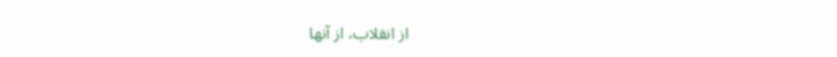از انقلاب، از آنها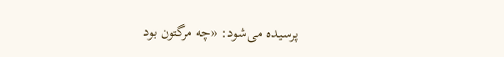پرسیده می‌شود: «چه مرگتون بود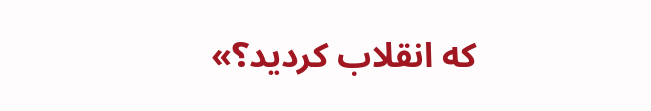که انقلاب کردید؟»